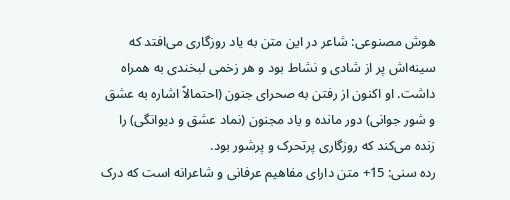هوش مصنوعی: شاعر در این متن به یاد روزگاری می‌افتد که سینه‌اش پر از شادی و نشاط بود و هر زخمی لبخندی به همراه داشت. او اکنون از رفتن به صحرای جنون (احتمالاً اشاره به عشق و شور جوانی) دور مانده و یاد مجنون (نماد عشق و دیوانگی) را زنده می‌کند که روزگاری پرتحرک و پرشور بود.
رده سنی: 15+ متن دارای مفاهیم عرفانی و شاعرانه است که درک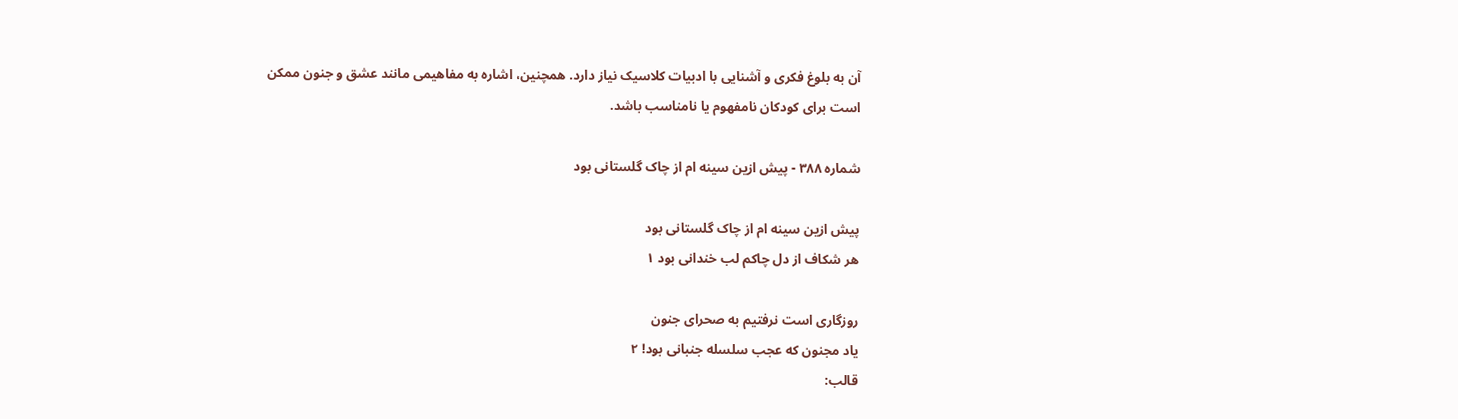آن به بلوغ فکری و آشنایی با ادبیات کلاسیک نیاز دارد. همچنین، اشاره به مفاهیمی مانند عشق و جنون ممکن است برای کودکان نامفهوم یا نامناسب باشد.

شماره ۳۸۸ - پیش ازین سینه ام از چاک گلستانی بود

پیش ازین سینه ام از چاک گلستانی بود
هر شکاف از دل چاکم لب خندانی بود ۱

روزگاری است نرفتیم به صحرای جنون
یاد مجنون که عجب سلسله جنبانی بود! ۲
قالب: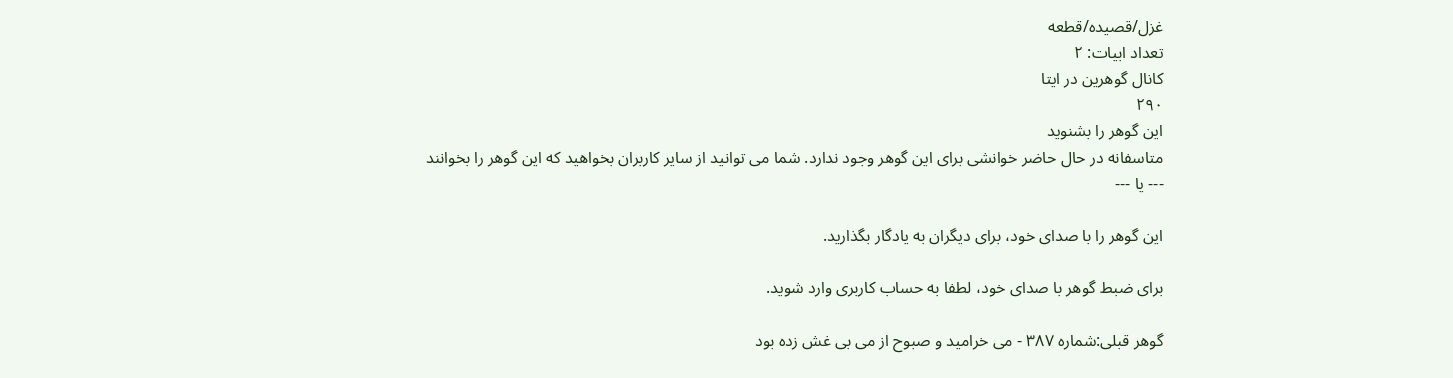غزل/قصیده/قطعه
تعداد ابیات: ۲
کانال گوهرین در ایتا
۲۹۰
این گوهر را بشنوید
متاسفانه در حال حاضر خوانشی برای این گوهر وجود ندارد. شما می توانید از سایر کاربران بخواهید که این گوهر را بخوانند
--- یا ---

این گوهر را با صدای خود، برای دیگران به یادگار بگذارید.

برای ضبط گوهر با صدای خود، لطفا به حساب کاربری وارد شوید.

گوهر قبلی:شماره ۳۸۷ - می خرامید و صبوح از می بی غش زده بود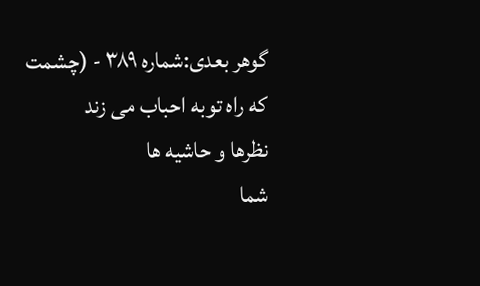گوهر بعدی:شماره ۳۸۹ - (چشمت که راه توبه احباب می زند
نظرها و حاشیه ها
شما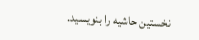نخستین حاشیه را بنویسید.